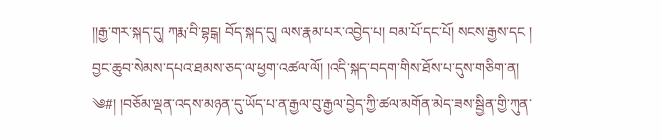།།རྒྱ་གར་སྐད་དུ། ཀརྨ་བི་བྷངྒ། བོད་སྐད་དུ། ལས་རྣམ་པར་འབྱེད་པ། བམ་པོ་དང་པོ། སངས་རྒྱས་དང ། བྱང་ཆུབ་སེམས་དཔའ་ཐམས་ཅད་ལ་ཕྱག་འཚལ་ལོ། །འདི་སྐད་བདག་གིས་ཐོས་པ་དུས་གཅིག་ན།
༄#། །བཅོམ་ལྡན་འདས་མཉན་དུ་ཡོད་པ་ན་རྒྱལ་བུ་རྒྱལ་བྱེད་ཀྱི་ཚལ་མགོན་མེད་ཟས་སྦྱིན་གྱི་ཀུན་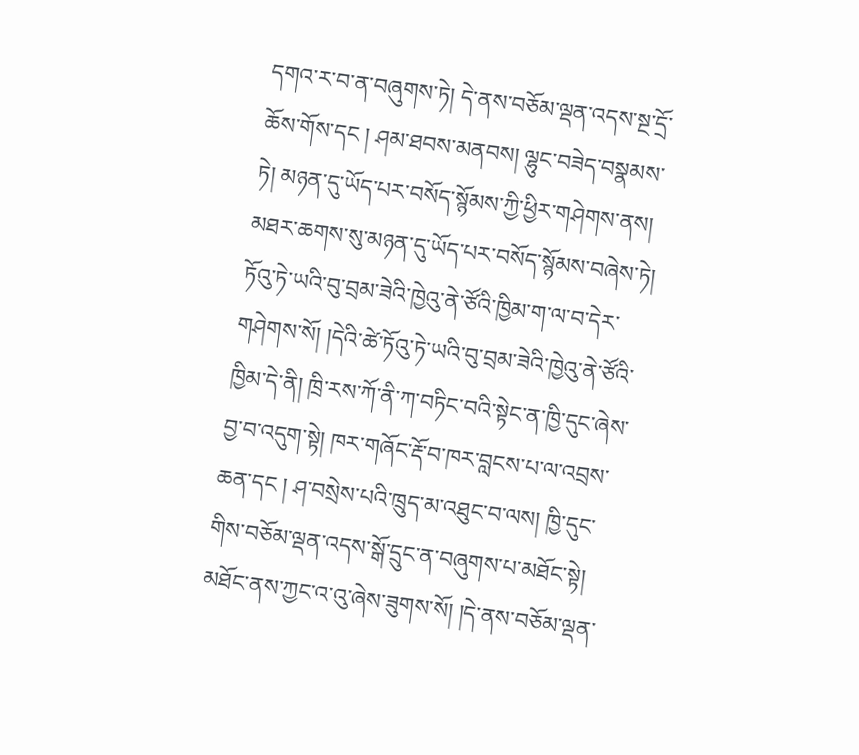དགའ་ར་བ་ན་བཞུགས་ཏེ། དེ་ནས་བཅོམ་ལྡན་འདས་སྔ་དྲོ་ཆོས་གོས་དང ། ཤམ་ཐབས་མནབས། ལྷུང་བཟེད་བསྣམས་ཏེ། མཉན་དུ་ཡོད་པར་བསོད་སྙོམས་ཀྱི་ཕྱིར་གཤེགས་ནས། མཐར་ཆགས་སུ་མཉན་དུ་ཡོད་པར་བསོད་སྙོམས་བཞེས་ཏེ། ཏོའུ་ཏེ་ཡའི་བུ་བྲམ་ཟེའི་ཁྱེའུ་ནེ་ཙོའི་ཁྱིམ་ག་ལ་བ་དེར་གཤེགས་སོ། །དེའི་ཚེ་ཏོའུ་ཏེ་ཡའི་བུ་བྲམ་ཟེའི་ཁྱེའུ་ནེ་ཙོའི་ཁྱིམ་དེ་ནི། ཁྲི་རས་ཀོ་ནི་ཀ་བཏིང་བའི་སྟེང་ན་ཁྱི་དུང་ཞེས་བྱ་བ་འདུག་སྟེ། ཁར་གཞོང་རྡོ་བ་ཁར་བླངས་པ་ལ་འབྲས་ཆན་དང ། ཤ་བསྲེས་པའི་ཁྲུད་མ་འཐུང་བ་ལས། ཁྱི་དུང་གིས་བཅོམ་ལྡན་འདས་སྒོ་དྲུང་ན་བཞུགས་པ་མཐོང་སྟེ། མཐོང་ནས་ཀྱང་འ་འུ་ཞེས་ཟུགས་སོ། །དེ་ནས་བཅོམ་ལྡན་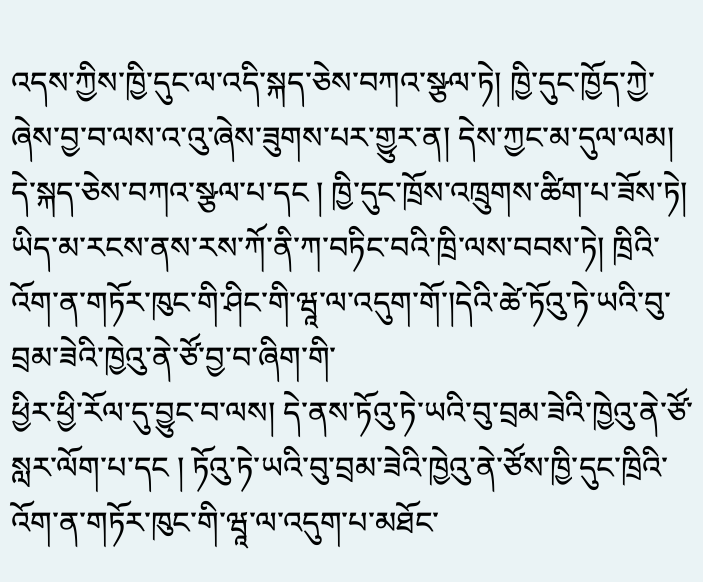འདས་ཀྱིས་ཁྱི་དུང་ལ་འདི་སྐད་ཅེས་བཀའ་སྩལ་ཏེ། ཁྱི་དུང་ཁྱོད་ཀྱེ་ཞེས་བྱ་བ་ལས་འ་འུ་ཞེས་ཟུགས་པར་གྱུར་ན། དེས་ཀྱང་མ་དུལ་ལམ། དེ་སྐད་ཅེས་བཀའ་སྩལ་པ་དང ། ཁྱི་དུང་ཁྲོས་འཁྲུགས་ཚིག་པ་ཟོས་ཏེ། ཡིད་མ་རངས་ནས་རས་ཀོ་ནི་ཀ་བཏིང་བའི་ཁྲི་ལས་བབས་ཏེ། ཁྲིའི་འོག་ན་གཏོར་ཁུང་གི་ཤིང་གི་ཝཱ་ལ་འདུག་གོ་།དེའི་ཚེ་ཏོའུ་ཏེ་ཡའི་བུ་བྲམ་ཟེའི་ཁྱེའུ་ནེ་ཙོ་བྱ་བ་ཞིག་གི་
ཕྱིར་ཕྱི་རོལ་དུ་བྱུང་བ་ལས། དེ་ནས་ཏོའུ་ཏེ་ཡའི་བུ་བྲམ་ཟེའི་ཁྱེའུ་ནེ་ཙོ་སླར་ལོག་པ་དང ། ཏོའུ་ཏེ་ཡའི་བུ་བྲམ་ཟེའི་ཁྱེའུ་ནེ་ཙོས་ཁྱི་དུང་ཁྲིའི་འོག་ན་གཏོར་ཁུང་གི་ཝཱ་ལ་འདུག་པ་མཐོང་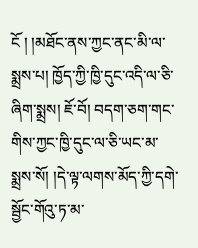ངོ ། །མཐོང་ནས་ཀྱང་ནང་མི་ལ་སྨྲས་པ། ཁྱོད་ཀྱི་ཁྱི་དུང་འདི་ལ་ཅི་ཞིག་སྨྲས། ཇོ་བོ། བདག་ཅག་གང་གིས་ཀྱང་ཁྱི་དུང་ལ་ཅི་ཡང་མ་སྨྲས་སོ། །དེ་ལྟ་ལགས་མོད་ཀྱི་དགེ་སྦྱོང་གོའུ་ཏ་མ་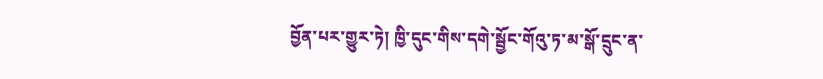བྱོན་པར་གྱུར་ཏེ། ཁྱི་དུང་གིས་དགེ་སྦྱོང་གོའུ་ཏ་མ་སྒོ་དྲུང་ན་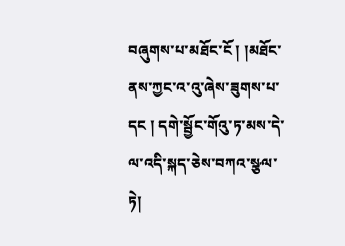བཞུགས་པ་མཐོང་ངོ ། །མཐོང་ནས་ཀྱང་འ་འུ་ཞེས་ཟུགས་པ་དང ། དགེ་སྦྱོང་གོའུ་ཏ་མས་དེ་ལ་འདི་སྐད་ཅེས་བཀའ་སྩལ་ཏེ།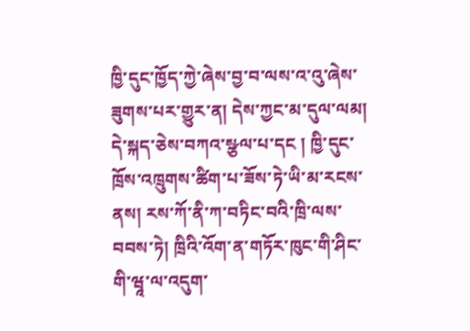ཁྱི་དུང་ཁྱོད་ཀྱེ་ཞེས་བྱ་བ་ལས་འ་འུ་ཞེས་ཟུགས་པར་གྱུར་ན། དེས་ཀྱང་མ་དུལ་ལམ། དེ་སྐད་ཅེས་བཀའ་སྩལ་པ་དང ། ཁྱི་དུང་ཁྲོས་འཁྲུགས་ཚིག་པ་ཟོས་ཏེ་ཡི་མ་རངས་ནས། རས་ཀོ་ནི་ཀ་བཏིང་བའི་ཁྲི་ལས་བབས་ཏེ། ཁྲིའི་འོག་ན་གཏོར་ཁུང་གི་ཤིང་གི་ཝཱ་ལ་འདུག་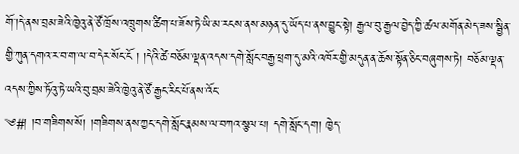གོ་།དེ་ནས་བྲམ་ཟེའི་ཁྱེའུ་ནེ་ཙོ་ཁྲོས་འཁྲུགས་ཚིག་པ་ཟོས་ཏེ་ཡི་མ་རངས་ནས་མཉན་དུ་ཡོད་པ་ནས་བྱུང་སྟེ། རྒྱལ་བུ་རྒྱལ་བྱེད་ཀྱི་ཚལ་མགོན་མེད་ཟས་སྦྱིན་གྱི་ཀུན་དགའ་ར་བ་ག་ལ་བ་དེར་སོང་ངོ ། །དེའི་ཚེ་བཅོམ་ལྡན་འདས་དགེ་སློང་བརྒྱ་ཕྲག་དུ་མའི་འཁོར་གྱི་མདུན་ན་ཆོས་སྟོན་ཅིང་བཞུགས་ཏེ། བཅོམ་ལྡན་འདས་ཀྱིས་ཏོའུ་ཏེ་ཡའི་བུ་བྲམ་ཟེའི་ཁྱེའུ་ནེ་ཙོ་རྒྱང་རིང་པོ་ནས་འོང་
༄#། །བ་གཟིགས་སོ། །གཟིགས་ནས་ཀྱང་དགེ་སློང་རྣམས་ལ་བཀའ་སྩལ་པ། དགེ་སློང་དག། ཁྱེད་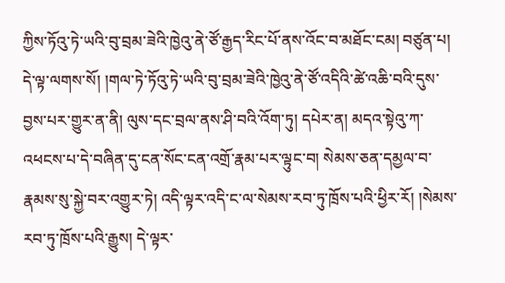ཀྱིས་ཏོའུ་ཏེ་ཡའི་བུ་བྲམ་ཟེའི་ཁྱེའུ་ནེ་ཙོ་རྒྱད་རིང་པོ་ནས་འོང་བ་མཐོང་ངམ། བཙུན་པ། དེ་ལྟ་ལགས་སོ། །གལ་ཏེ་ཏོའུ་ཏེ་ཡའི་བུ་བྲམ་ཟེའི་ཁྱེའུ་ནེ་ཙོ་འདིའི་ཚེ་འཆི་བའི་དུས་བྱས་པར་གྱུར་ན་ནི། ལུས་དང་བྲལ་ནས་ཤི་བའི་འོག་ཏུ། དཔེར་ན། མདའ་སྟེའུ་ཀ་འཕངས་པ་དེ་བཞིན་དུ་ངན་སོང་ངན་འགྲོ་རྣམ་པར་ལྟུང་བ། སེམས་ཅན་དམྱལ་བ་རྣམས་སུ་སྐྱེ་བར་འགྱུར་ཏེ། འདི་ལྟར་འདི་ང་ལ་སེམས་རབ་ཏུ་ཁྲོས་པའི་ཕྱིར་རོ། །སེམས་རབ་ཏུ་ཁྲོས་པའི་རྒྱུས། དེ་ལྟར་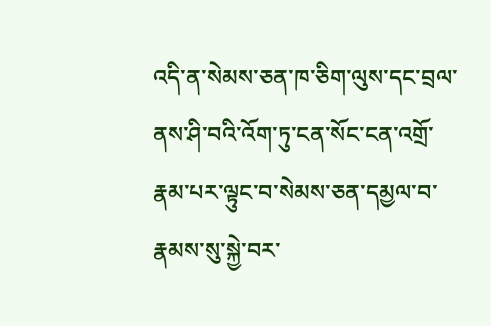འདི་ན་སེམས་ཅན་ཁ་ཅིག་ལུས་དང་བྲལ་ནས་ཤི་བའི་འོག་ཏུ་ངན་སོང་ངན་འགྲོ་རྣམ་པར་ལྟུང་བ་སེམས་ཅན་དམྱལ་བ་རྣམས་སུ་སྐྱེ་བར་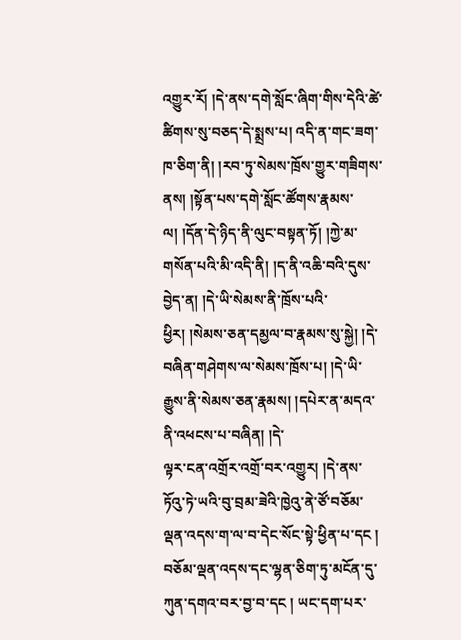འགྱུར་རོ། །དེ་ནས་དགེ་སློང་ཞིག་གིས་དེའི་ཚེ་ཚིགས་སུ་བཅད་དེ་སྨྲས་པ། འདི་ན་གང་ཟག་ཁ་ཅིག་ནི། །རབ་ཏུ་སེམས་ཁྲོས་གྱུར་གཟིགས་ནས། །སྟོན་པས་དགེ་སློང་ཚོགས་རྣམས་ལ། །དོན་དེ་ཉིད་ནི་ལུང་བསྟན་ཏོ། །ཀྱེ་མ་གསོན་པའི་མི་འདི་ནི། །ད་ནི་འཆི་བའི་དུས་བྱེད་ན། །དེ་ཡི་སེམས་ནི་ཁྲོས་པའི་ཕྱིར། །སེམས་ཅན་དམྱལ་བ་རྣམས་སུ་སྐྱེ། །དེ་བཞིན་གཤེགས་ལ་སེམས་ཁྲོས་པ། །དེ་ཡི་རྒྱུས་ནི་སེམས་ཅན་རྣམས། །དཔེར་ན་མདའ་ནི་འཕངས་པ་བཞིན། །དེ་
ལྟར་ངན་འགྲོར་འགྲོ་བར་འགྱུར། །དེ་ནས་ཏོའུ་ཏེ་ཡའི་བུ་བྲམ་ཟེའི་ཁྱེའུ་ནེ་ཙོ་བཅོམ་ལྡན་འདས་ག་ལ་བ་དེང་སོང་སྟེ་ཕྱིན་པ་དང ། བཅོམ་ལྡན་འདས་དང་ལྷན་ཅིག་ཏུ་མངོན་དུ་ཀུན་དགའ་བར་བྱ་བ་དང ། ཡང་དག་པར་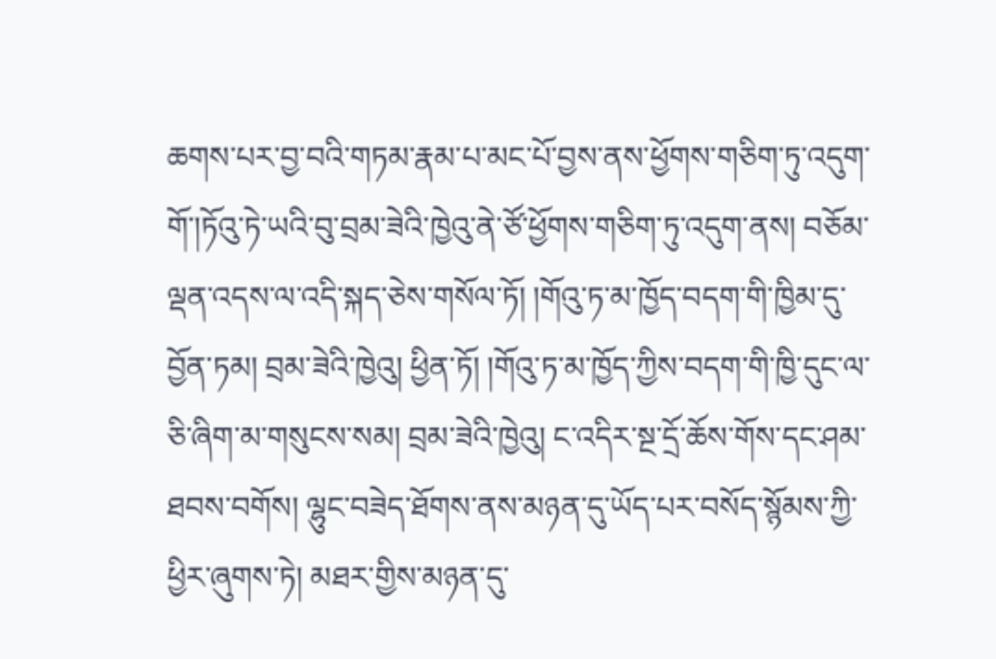ཆགས་པར་བྱ་བའི་གཏམ་རྣམ་པ་མང་པོ་བྱས་ནས་ཕྱོགས་གཅིག་ཏུ་འདུག་གོ་།ཏོའུ་ཏེ་ཡའི་བུ་བྲམ་ཟེའི་ཁྱེའུ་ནེ་ཙོ་ཕྱོགས་གཅིག་ཏུ་འདུག་ནས། བཅོམ་ལྡན་འདས་ལ་འདི་སྐད་ཅེས་གསོལ་ཏོ། །གོའུ་ཏ་མ་ཁྱོད་བདག་གི་ཁྱིམ་དུ་བྱོན་ཏམ། བྲམ་ཟེའི་ཁྱེའུ། ཕྱིན་ཏོ། །གོའུ་ཏ་མ་ཁྱོད་ཀྱིས་བདག་གི་ཁྱི་དུང་ལ་ཅི་ཞིག་མ་གསུངས་སམ། བྲམ་ཟེའི་ཁྱེའུ། ང་འདིར་སྔ་དྲོ་ཆོས་གོས་དང་ཤམ་ཐབས་བགོས། ལྷུང་བཟེད་ཐོགས་ནས་མཉན་དུ་ཡོད་པར་བསོད་སྙོམས་ཀྱི་ཕྱིར་ཞུགས་ཏེ། མཐར་གྱིས་མཉན་དུ་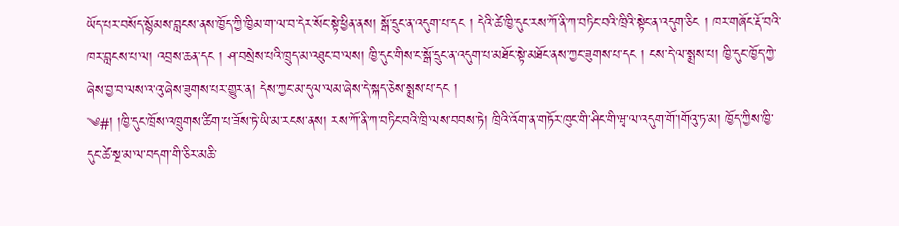ཡོད་པར་བསོད་སྙོམས་བླངས་ནས་ཁྱོད་ཀྱི་ཁྱིམ་ག་ལ་བ་དེར་སོང་སྟེ་ཕྱིན་ནས། སྒོ་དྲུང་ན་འདུག་པ་དང ། དེའི་ཚེ་ཁྱི་དུང་རས་ཀོ་ནི་ཀ་བཏིང་བའི་ཁྲིའི་སྟེང་ན་འདུག་ཅིང ། ཁར་གཞོང་རྡོ་བའི་ཁར་བླངས་པ་ལ། འབྲས་ཆན་དང ། ཤ་བསྲེས་པའི་ཁྲུད་མ་འཐུང་བ་ལས། ཁྱི་དུང་གིས་ང་སྒོ་དྲུང་ན་འདུག་པ་མཐོང་སྟེ་མཐོང་ནས་ཀྱང་ཟུགས་པ་དང ། ངས་དེ་ལ་སྨྲས་པ། ཁྱི་དུང་ཁྱོད་ཀྱེ་ཞེས་བྱ་བ་ལས་འ་འུ་ཞེས་ཟུགས་པར་གྱུར་ན། དེས་ཀྱང་མ་དུལ་ལམ་ཞེས་དེ་སྐད་ཅེས་སྨྲས་པ་དང །
༄#། །ཁྱི་དུང་ཁྲོས་འཁྲུགས་ཚིག་པ་ཟོས་ཏེ་ཡི་མ་རངས་ནས། རས་ཀོ་ནི་ཀ་བཏིང་བའི་ཁྲི་ལས་བབས་ཏེ། ཁྲིའི་འོག་ན་གཏོར་ཁུང་གི་ཤིང་གི་ཝྭ་ལ་འདུག་གོ་།གོའུ་ཏ་མ། ཁྱོད་ཀྱིས་ཁྱི་དུང་ཚེ་སྔ་མ་ལ་བདག་གི་ཅིར་མཆི་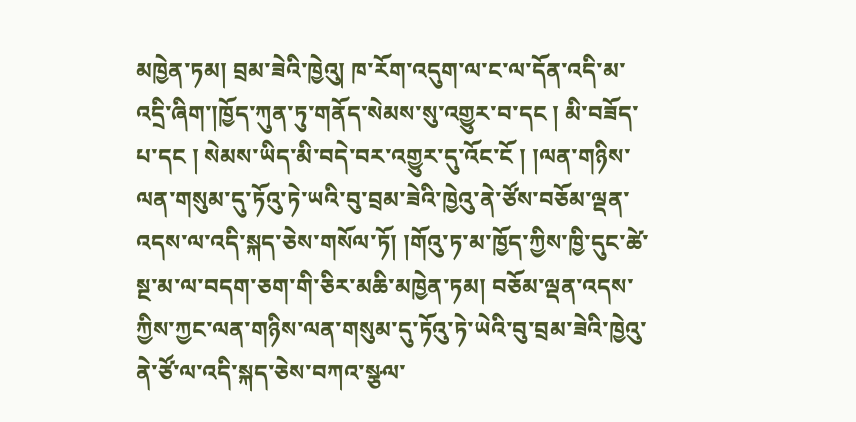མཁྱེན་ཏམ། བྲམ་ཟེའི་ཁྱེའུ། ཁ་རོག་འདུག་ལ་ང་ལ་དོན་འདི་མ་འདྲི་ཞིག་།ཁྱོད་ཀུན་ཏུ་གནོད་སེམས་སུ་འགྱུར་བ་དང ། མི་བཟོད་པ་དང ། སེམས་ཡིད་མི་བདེ་བར་འགྱུར་དུ་འོང་ངོ ། །ལན་གཉིས་ལན་གསུམ་དུ་ཏོའུ་ཏེ་ཡའི་བུ་བྲམ་ཟེའི་ཁྱེའུ་ནེ་ཙོས་བཅོམ་ལྡན་འདས་ལ་འདི་སྐད་ཅེས་གསོལ་ཏོ། །གོའུ་ཏ་མ་ཁྱོད་ཀྱིས་ཁྱི་དུང་ཚེ་སྔ་མ་ལ་བདག་ཅག་གི་ཅིར་མཆི་མཁྱེན་ཏམ། བཅོམ་ལྡན་འདས་ཀྱིས་ཀྱང་ལན་གཉིས་ལན་གསུམ་དུ་ཏོའུ་ཏེ་ཡེའི་བུ་བྲམ་ཟེའི་ཁྱེའུ་ནེ་ཙོ་ལ་འདི་སྐད་ཅེས་བཀའ་སྩལ་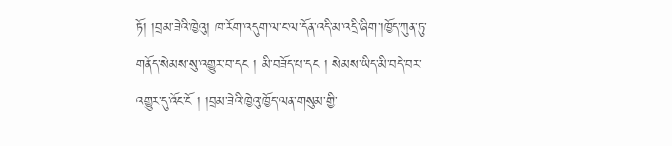ཏོ། །བྲམ་ཟེའི་ཁྱེའུ། ཁ་རོག་འདུག་ལ་ང་ལ་དོན་འདི་མ་འདྲི་ཞིག་།ཁྱོད་ཀུན་ཏུ་གནོད་སེམས་སུ་འགྱུར་བ་དང ། མི་བཟོད་པ་དང ། སེམས་ཡིད་མི་བདེ་བར་འགྱུར་དུ་འོང་ངོ ། །བྲམ་ཟེའི་ཁྱེའུ་ཁྱོད་ལན་གསུམ་གྱི་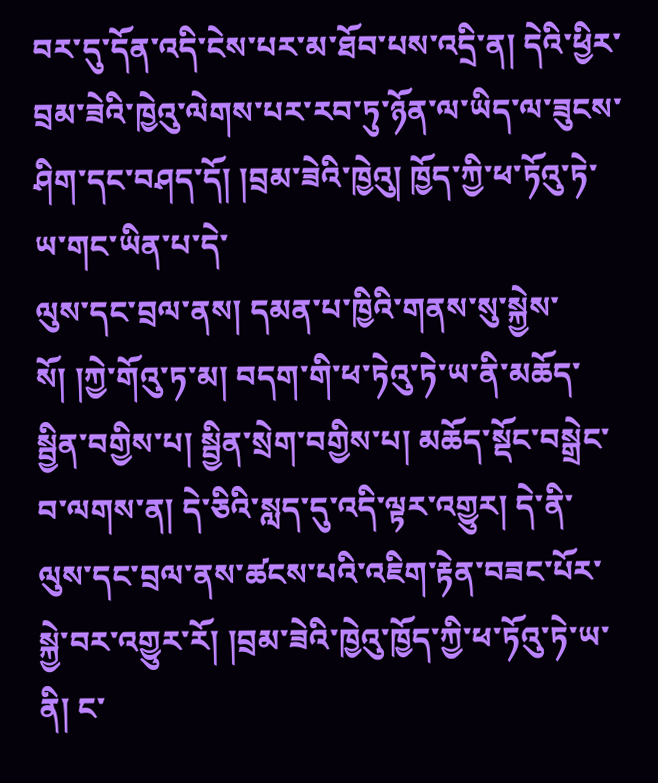བར་དུ་དོན་འདི་ངེས་པར་མ་ཐོབ་པས་འདྲི་ན། དེའི་ཕྱིར་བྲམ་ཟེའི་ཁྱེའུ་ལེགས་པར་རབ་ཏུ་ཉོན་ལ་ཡིད་ལ་ཟུངས་ཤིག་དང་བཤད་དོ། །བྲམ་ཟེའི་ཁྱེའུ། ཁྱོད་ཀྱི་ཕ་ཏོའུ་ཏེ་ཡ་གང་ཡིན་པ་དེ་
ལུས་དང་བྲལ་ནས། དམན་པ་ཁྱིའི་གནས་སུ་སྐྱེས་སོ། །ཀྱེ་གོའུ་ཏ་མ། བདག་གི་ཕ་ཏེའུ་ཏེ་ཡ་ནི་མཆོད་སྦྱིན་བགྱིས་པ། སྦྱིན་སྲེག་བགྱིས་པ། མཆོད་སྡོང་བསྒྲེང་བ་ལགས་ན། དེ་ཅིའི་སླད་དུ་འདི་ལྟར་འགྱུར། དེ་ནི་ལུས་དང་བྲལ་ནས་ཚངས་པའི་འཇིག་རྟེན་བཟང་པོར་སྐྱེ་བར་འགྱུར་རོ། །བྲམ་ཟེའི་ཁྱེའུ་ཁྱོད་ཀྱི་ཕ་ཏོའུ་ཏེ་ཡ་ནི། ང་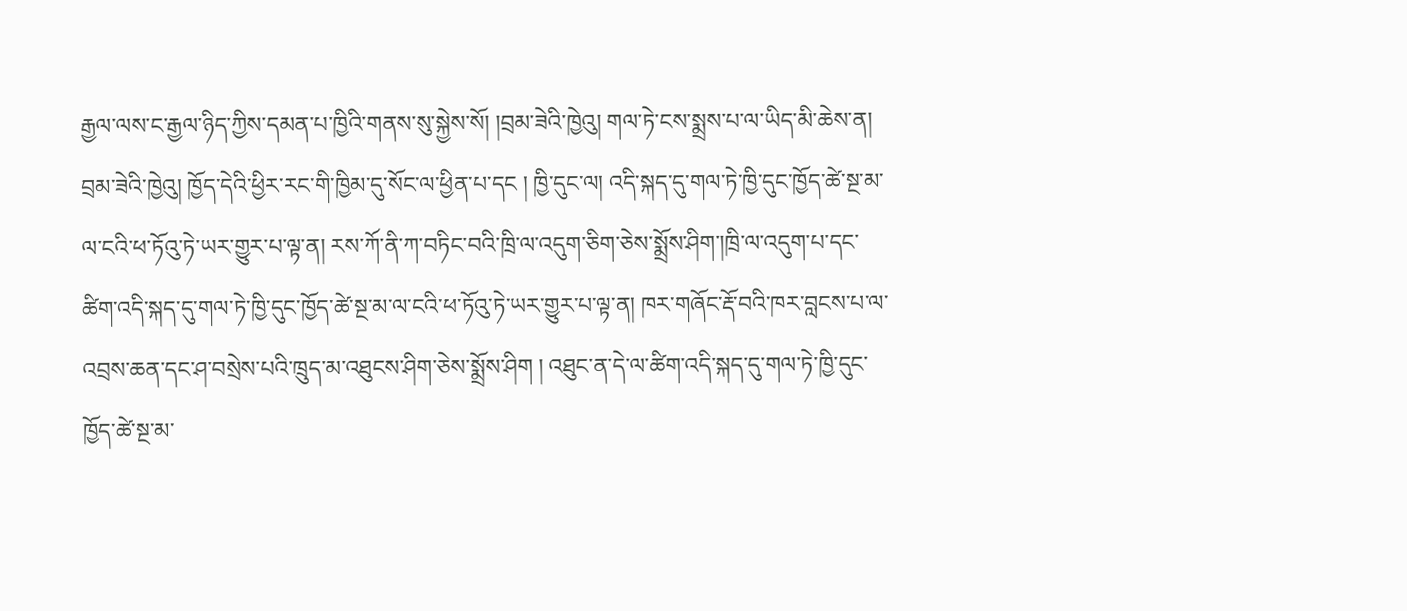རྒྱལ་ལས་ང་རྒྱལ་ཉིད་ཀྱིས་དམན་པ་ཁྱིའི་གནས་སུ་སྐྱེས་སོ། །བྲམ་ཟེའི་ཁྱེའུ། གལ་ཏེ་ངས་སྨྲས་པ་ལ་ཡིད་མི་ཆེས་ན། བྲམ་ཟེའི་ཁྱེའུ། ཁྱོད་དེའི་ཕྱིར་རང་གི་ཁྱིམ་དུ་སོང་ལ་ཕྱིན་པ་དང ། ཁྱི་དུང་ལ། འདི་སྐད་དུ་གལ་ཏེ་ཁྱི་དུང་ཁྱོད་ཚེ་སྔ་མ་ལ་ངའི་ཕ་ཏོའུ་ཏེ་ཡར་གྱུར་པ་ལྟ་ན། རས་ཀོ་ནི་ཀ་བཏིང་བའི་ཁྲི་ལ་འདུག་ཅིག་ཅེས་སྨྲོས་ཤིག་།ཁྲི་ལ་འདུག་པ་དང་ཚིག་འདི་སྐད་དུ་གལ་ཏེ་ཁྱི་དུང་ཁྱོད་ཚེ་སྔ་མ་ལ་ངའི་ཕ་ཏོའུ་ཏེ་ཡར་གྱུར་པ་ལྟ་ན། ཁར་གཞོང་རྡོ་བའི་ཁར་བླངས་པ་ལ་འབྲས་ཆན་དང་ཤ་བསྲེས་པའི་ཁྲུད་མ་འཐུངས་ཤིག་ཅེས་སྨྲོས་ཤིག ། འཐུང་ན་དེ་ལ་ཚིག་འདི་སྐད་དུ་གལ་ཏེ་ཁྱི་དུང་ཁྱོད་ཚེ་སྔ་མ་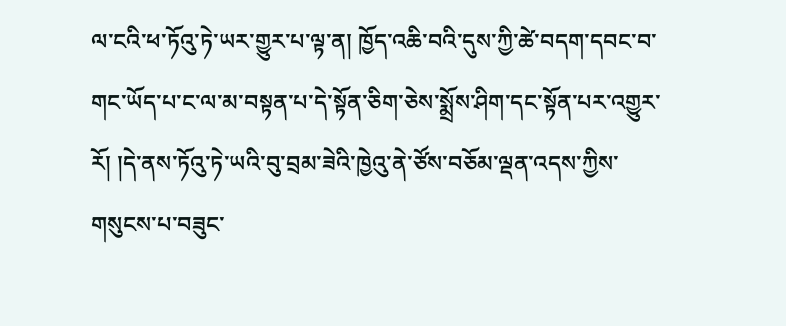ལ་ངའི་ཕ་ཏོའུ་ཏེ་ཡར་གྱུར་པ་ལྟ་ན། ཁྱོད་འཆི་བའི་དུས་ཀྱི་ཚེ་བདག་དབང་བ་གང་ཡོད་པ་ང་ལ་མ་བསྟན་པ་དེ་སྟོན་ཅིག་ཅེས་སྨྲོས་ཤིག་དང་སྟོན་པར་འགྱུར་རོ། །དེ་ནས་ཏོའུ་ཏེ་ཡའི་བུ་བྲམ་ཟེའི་ཁྱེའུ་ནེ་ཙོས་བཅོམ་ལྡན་འདས་ཀྱིས་གསུངས་པ་བཟུང་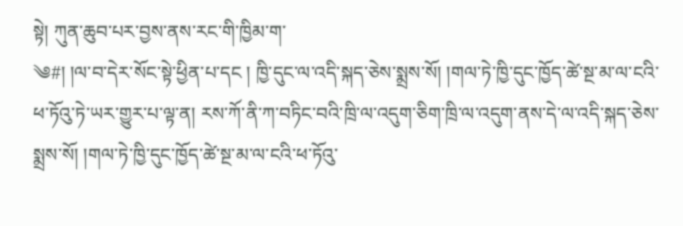སྟེ། ཀུན་ཆུབ་པར་བྱས་ནས་རང་གི་ཁྱིམ་ག་
༄#། །ལ་བ་དེར་སོང་སྟེ་ཕྱིན་པ་དང ། ཁྱི་དུང་ལ་འདི་སྐད་ཅེས་སྨྲས་སོ། །གལ་ཏེ་ཁྱི་དུང་ཁྱོད་ཚེ་སྔ་མ་ལ་ངའི་ཕ་ཏོའུ་ཏེ་ཡར་གྱུར་པ་ལྟ་ན། རས་ཀོ་ནི་ཀ་བཏིང་བའི་ཁྲི་ལ་འདུག་ཅིག་ཁྲི་ལ་འདུག་ནས་དེ་ལ་འདི་སྐད་ཅེས་སྨྲས་སོ། །གལ་ཏེ་ཁྱི་དུང་ཁྱོད་ཚེ་སྔ་མ་ལ་ངའི་ཕ་ཏོའུ་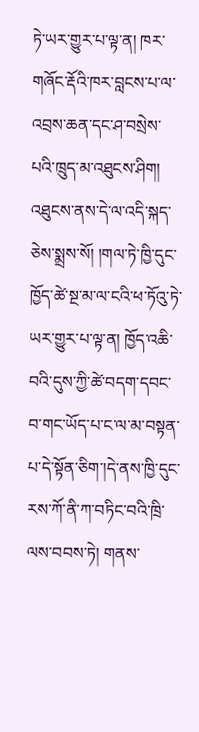ཏེ་ཡར་གྱུར་པ་ལྟ་ན། ཁར་གཞོང་རྡོའི་ཁར་བླངས་པ་ལ་འབྲས་ཆན་དང་ཤ་བསྲེས་པའི་ཁྲུད་མ་འཐུངས་ཤིག། འཐུངས་ནས་དེ་ལ་འདི་སྐད་ཅེས་སྨྲས་སོ། །གལ་ཏེ་ཁྱི་དུང་ཁྱོད་ཚེ་སྔ་མ་ལ་ངའི་ཕ་ཏོའུ་ཏེ་ཡར་གྱུར་པ་ལྟ་ན། ཁྱོད་འཆི་བའི་དུས་ཀྱི་ཚེ་བདག་དབང་བ་གང་ཡོད་པ་ང་ལ་མ་བསྟན་པ་དེ་སྟོན་ཅིག་།དེ་ནས་ཁྱི་དུང་རས་ཀོ་ནི་ཀ་བཏིང་བའི་ཁྲི་ལས་བབས་ཏེ། གནས་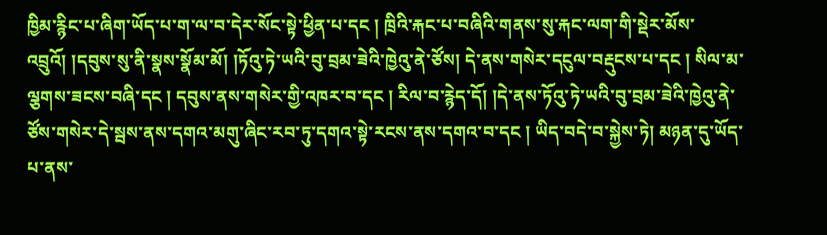ཁྱིམ་རྙིང་པ་ཞིག་ཡོད་པ་ག་ལ་བ་དེར་སོང་སྟེ་ཕྱིན་པ་དང ། ཁྲིའི་རྐང་པ་བཞིའི་གནས་སུ་རྐང་ལག་གི་སྡེར་མོས་འབྲུའོ། །དབུས་སུ་ནི་སྣས་སྣོམ་མོ། །ཏོའུ་ཏེ་ཡའི་བུ་བྲམ་ཟེའི་ཁྱེའུ་ནེ་ཙོས། དེ་ནས་གསེར་དངུལ་བརྡུངས་པ་དང ། སིལ་མ་ལྕགས་ཟངས་བཞི་དང ། དབུས་ནས་གསེར་གྱི་འཁར་བ་དང ། རིལ་བ་རྙེད་དོ། །དེ་ནས་ཏོའུ་ཏེ་ཡའི་བུ་བྲམ་ཟེའི་ཁྱེའུ་ནེ་ཙོས་གསེར་དེ་སྦས་ནས་དགའ་མགུ་ཞིང་རབ་ཏུ་དགའ་སྟེ་རངས་ནས་དགའ་བ་དང ། ཡིད་བདེ་བ་སྐྱེས་ཏེ། མཉན་དུ་ཡོད་པ་ནས་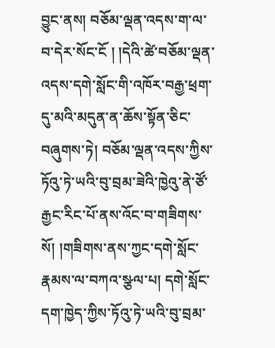བྱུང་ནས། བཅོམ་ལྡན་འདས་ག་ལ་
བ་དེར་སོང་ངོ ། །དེའི་ཚེ་བཅོམ་ལྡན་འདས་དགེ་སློང་གི་འཁོར་བརྒྱ་ཕྲག་དུ་མའི་མདུན་ན་ཆོས་སྟོན་ཅིང་བཞུགས་ཏེ། བཅོམ་ལྡན་འདས་ཀྱིས་ཏོའུ་ཏེ་ཡའི་བུ་བྲམ་ཟེའི་ཁྱེའུ་ནེ་ཙོ་རྒྱང་རིང་པོ་ནས་འོང་བ་གཟིགས་སོ། །གཟིགས་ནས་ཀྱང་དགེ་སློང་རྣམས་ལ་བཀའ་སྩལ་པ། དགེ་སློང་དག་ཁྱེད་ཀྱིས་ཏོའུ་ཏེ་ཡའི་བུ་བྲམ་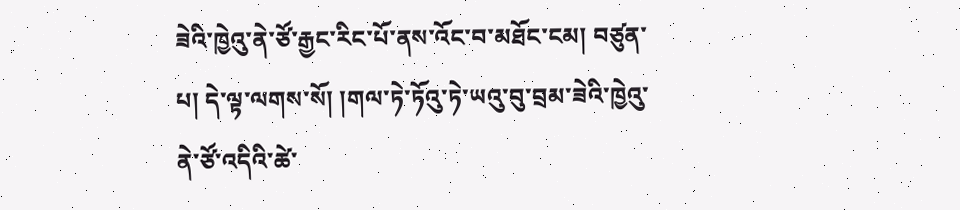ཟེའི་ཁྱེའུ་ནེ་ཙོ་རྒྱང་རིང་པོ་ནས་འོང་བ་མཐོང་ངམ། བཙུན་པ། དེ་ལྟ་ལགས་སོ། །གལ་ཏེ་ཏོའུ་ཏེ་ཡའུ་བུ་བྲམ་ཟེའི་ཁྱེའུ་ནེ་ཙོ་འདིའི་ཚེ་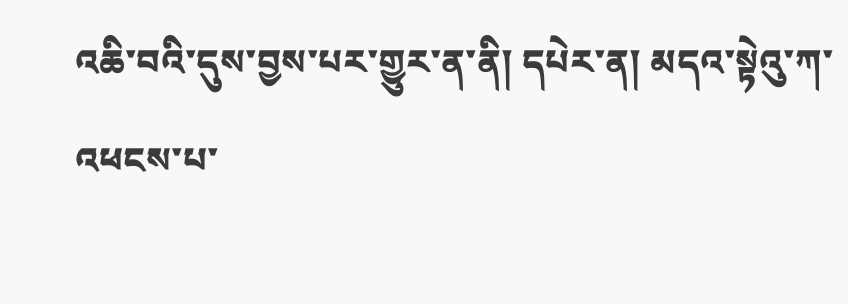འཆི་བའི་དུས་བྱས་པར་གྱུར་ན་ནི། དཔེར་ན། མདའ་སྟེའུ་ཀ་འཕངས་པ་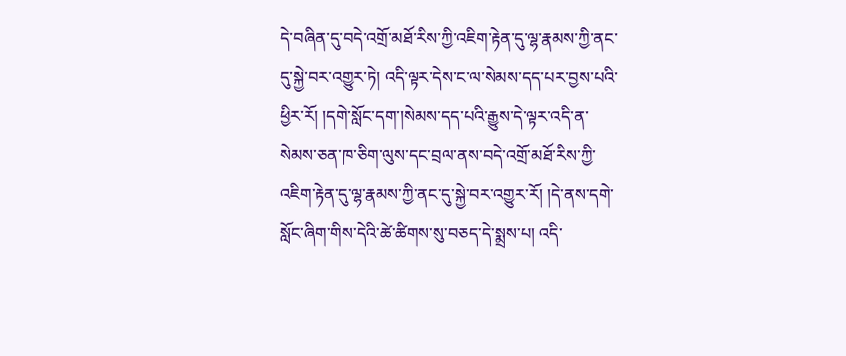དེ་བཞིན་དུ་བདེ་འགྲོ་མཐོ་རིས་ཀྱི་འཇིག་རྟེན་དུ་ལྷ་རྣམས་ཀྱི་ནང་དུ་སྐྱེ་བར་འགྱུར་ཏེ། འདི་ལྟར་དེས་ང་ལ་སེམས་དད་པར་བྱས་པའི་ཕྱིར་རོ། །དགེ་སློང་དག་།སེམས་དད་པའི་རྒྱུས་དེ་ལྟར་འདི་ན་སེམས་ཅན་ཁ་ཅིག་ལུས་དང་བྲལ་ནས་བདེ་འགྲོ་མཐོ་རིས་ཀྱི་འཇིག་རྟེན་དུ་ལྷ་རྣམས་ཀྱི་ནང་དུ་སྐྱེ་བར་འགྱུར་རོ། །དེ་ནས་དགེ་སློང་ཞིག་གིས་དེའི་ཚེ་ཚིགས་སུ་བཅད་དེ་སྨྲས་པ། འདི་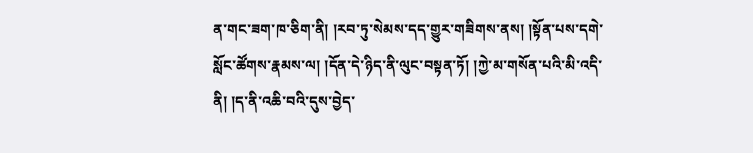ན་གང་ཟག་ཁ་ཅིག་ནི། །རབ་ཏུ་སེམས་དད་གྱུར་གཟིགས་ནས། །སྟོན་པས་དགེ་སློང་ཚོགས་རྣམས་ལ། །དོན་དེ་ཉིད་ནི་ལུང་བསྟན་ཏོ། །ཀྱེ་མ་གསོན་པའི་མི་འདི་ནི། །ད་ནི་འཆི་བའི་དུས་བྱེད་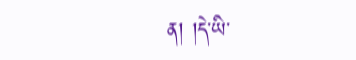ན། །དེ་ཡི་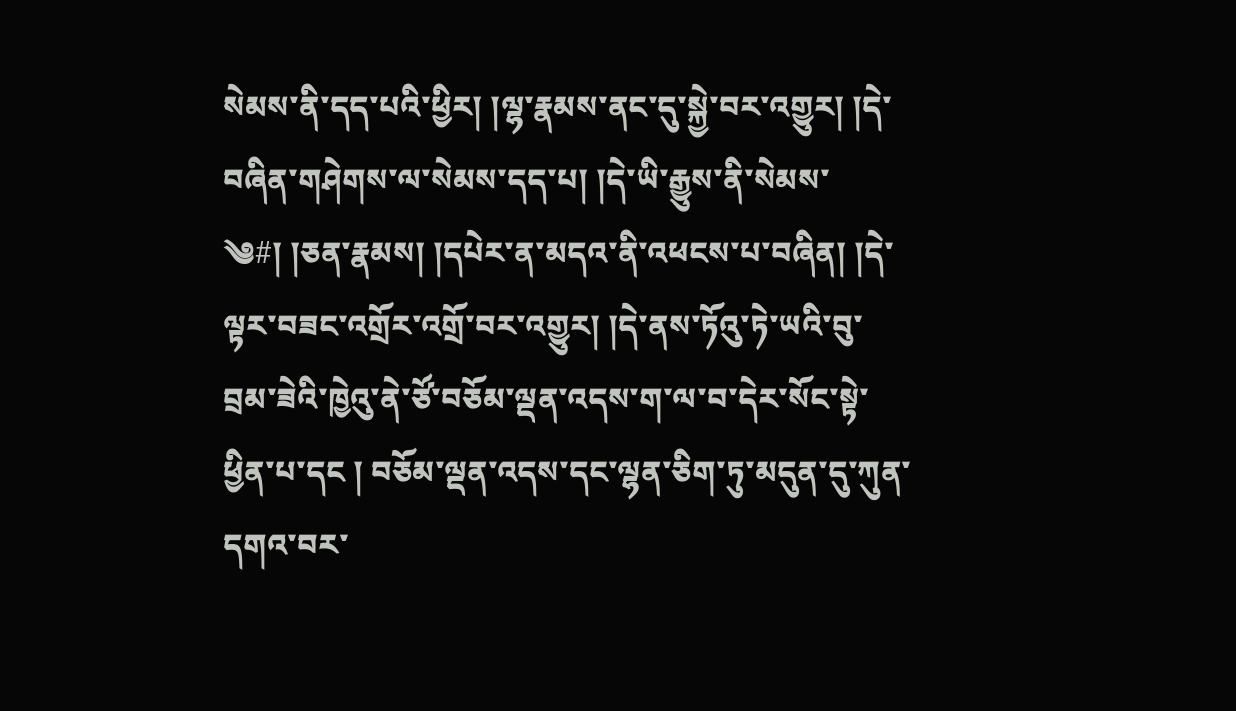སེམས་ནི་དད་པའི་ཕྱིར། །ལྷ་རྣམས་ནང་དུ་སྐྱེ་བར་འགྱུར། །དེ་བཞིན་གཤེགས་ལ་སེམས་དད་པ། །དེ་ཡི་རྒྱུས་ནི་སེམས་
༄#། །ཅན་རྣམས། །དཔེར་ན་མདའ་ནི་འཕངས་པ་བཞིན། །དེ་ལྟར་བཟང་འགྲོར་འགྲོ་བར་འགྱུར། །དེ་ནས་ཏོའུ་ཏེ་ཡའི་བུ་བྲམ་ཟེའི་ཁྱེའུ་ནེ་ཙོ་བཅོམ་ལྡན་འདས་ག་ལ་བ་དེར་སོང་སྟེ་ཕྱིན་པ་དང ། བཅོམ་ལྡན་འདས་དང་ལྷན་ཅིག་ཏུ་མདུན་དུ་ཀུན་དགའ་བར་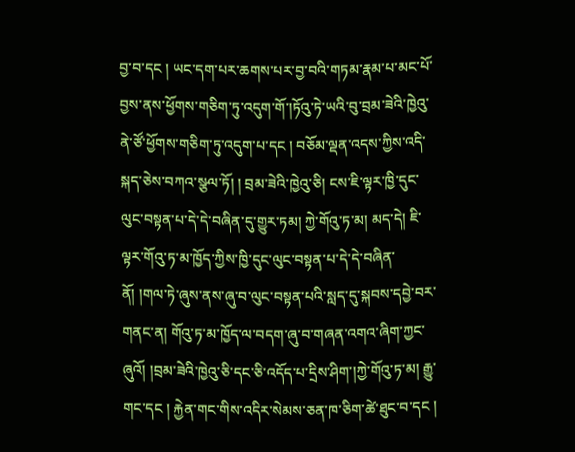བྱ་བ་དང ། ཡང་དག་པར་ཆགས་པར་བྱ་བའི་གཏམ་རྣམ་པ་མང་པོ་བྱས་ནས་ཕྱོགས་གཅིག་ཏུ་འདུག་གོ་།ཏོའུ་ཏེ་ཡའི་བུ་བྲམ་ཟེའི་ཁྱེའུ་ནེ་ཙོ་ཕྱོགས་གཅིག་ཏུ་འདུག་པ་དང ། བཅོམ་ལྡན་འདས་ཀྱིས་འདི་སྐད་ཅེས་བཀའ་སྩལ་ཏོ། ། བྲམ་ཟེའི་ཁྱེའུ་ཅི། ངས་ཇི་ལྟར་ཁྱི་དུང་ལུང་བསྟན་པ་དེ་དེ་བཞིན་དུ་གྱུར་ཏམ། ཀྱེ་གོའུ་ཏ་མ། མད་དེ། ཇི་ལྟར་གོའུ་ཏ་མ་ཁྱོད་ཀྱིས་ཁྱི་དུང་ལུང་བསྟན་པ་དེ་དེ་བཞིན་ནོ། །གལ་ཏེ་ཞུས་ནས་ཞུ་བ་ལུང་བསྟན་པའི་སླད་དུ་སྐབས་དབྱེ་བར་གནང་ན། གོའུ་ཏ་མ་ཁྱོད་ལ་བདག་ཞུ་བ་གཞན་འགའ་ཞིག་ཀྱང་ཞུའོ། །བྲམ་ཟེའི་ཁྱེའུ་ཅི་དང་ཅི་འདོད་པ་དྲིས་ཤིག་།ཀྱེ་གོའུ་ཏ་མ། རྒྱུ་གང་དང ། རྐྱེན་གང་གིས་འདིར་སེམས་ཅན་ཁ་ཅིག་ཚེ་ཐུང་བ་དང །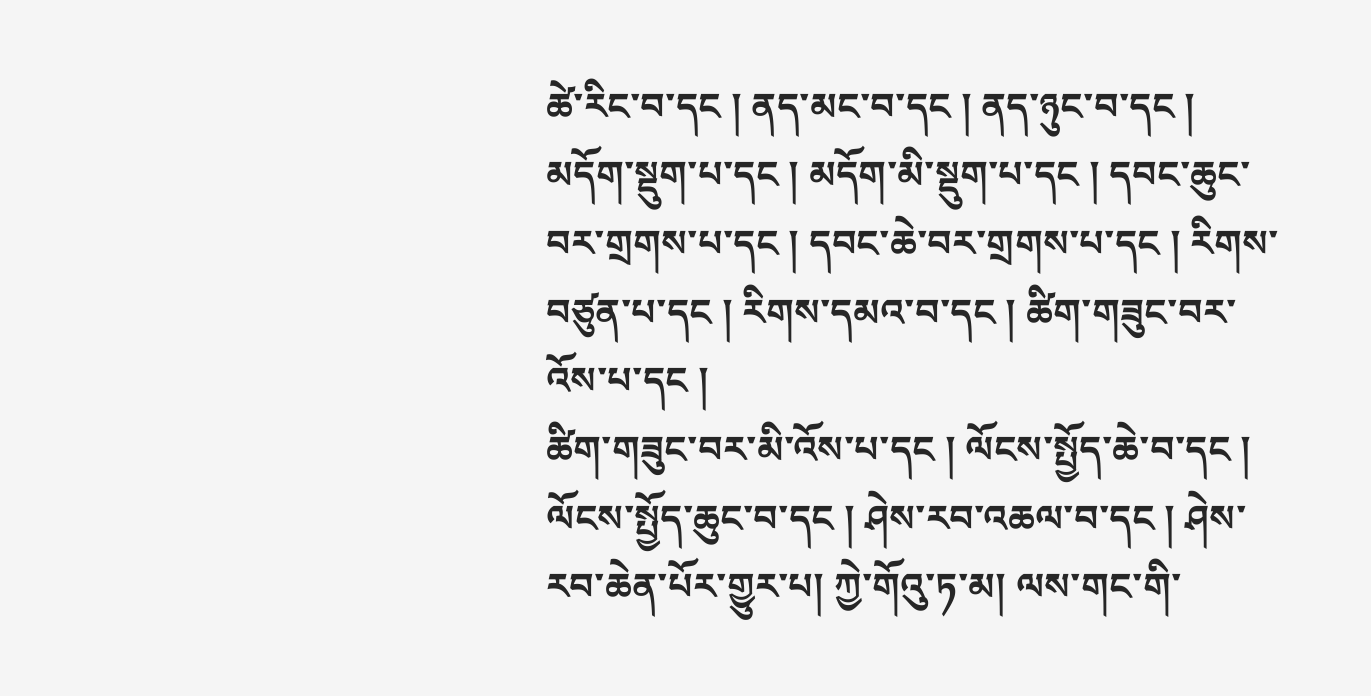ཚེ་རིང་བ་དང ། ནད་མང་བ་དང ། ནད་ཉུང་བ་དང ། མདོག་སྡུག་པ་དང ། མདོག་མི་སྡུག་པ་དང ། དབང་ཆུང་བར་གྲགས་པ་དང ། དབང་ཆེ་བར་གྲགས་པ་དང ། རིགས་བཙུན་པ་དང ། རིགས་དམའ་བ་དང ། ཚིག་གཟུང་བར་འོས་པ་དང །
ཚིག་གཟུང་བར་མི་འོས་པ་དང ། ལོངས་སྤྱོད་ཆེ་བ་དང ། ལོངས་སྤྱོད་ཆུང་བ་དང ། ཤེས་རབ་འཆལ་བ་དང ། ཤེས་རབ་ཆེན་པོར་གྱུར་པ། ཀྱེ་གོའུ་ཏ་མ། ལས་གང་གི་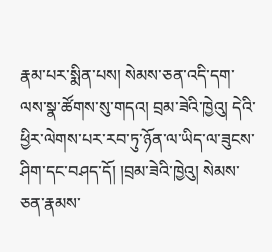རྣམ་པར་སྨིན་པས། སེམས་ཅན་འདི་དག་ལས་སྣ་ཚོགས་སུ་གདའ། བྲམ་ཟེའི་ཁྱེའུ། དེའི་ཕྱིར་ལེགས་པར་རབ་ཏུ་ཉོན་ལ་ཡིད་ལ་ཟུངས་ཤིག་དང་བཤད་དོ། །བྲམ་ཟེའི་ཁྱེའུ། སེམས་ཅན་རྣམས་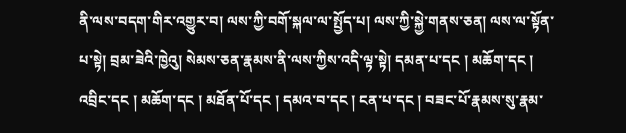ནི་ལས་བདག་གིར་འགྱུར་བ། ལས་ཀྱི་བགོ་སྐལ་ལ་སྤྱོད་པ། ལས་ཀྱི་སྐྱེ་གནས་ཅན། ལས་ལ་སྟོན་པ་སྟེ། བྲམ་ཟེའི་ཁྱེའུ། སེམས་ཅན་རྣམས་ནི་ལས་ཀྱིས་འདི་ལྟ་སྟེ། དམན་པ་དང ། མཆོག་དང ། འབྲིང་དང ། མཆོག་དང ། མཐོན་པོ་དང ། དམའ་བ་དང ། ངན་པ་དང ། བཟང་པོ་རྣམས་སུ་རྣམ་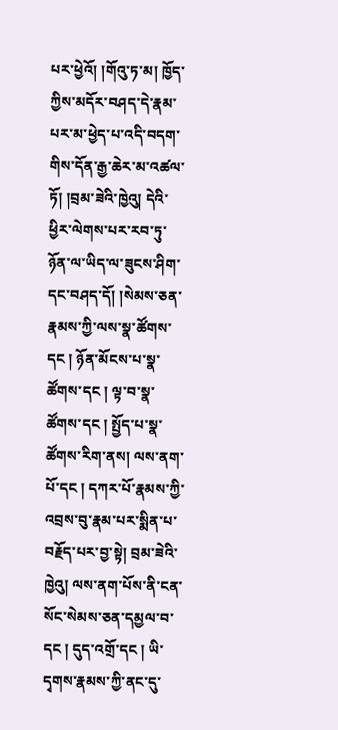པར་ཕྱེའོ། །གོའུ་ཏ་མ། ཁྱོད་ཀྱིས་མདོར་བཤད་དེ་རྣམ་པར་མ་ཕྱེད་པ་འདི་བདག་གིས་དོན་རྒྱ་ཆེར་མ་འཚལ་ཏོ། །བྲམ་ཟེའི་ཁྱེའུ། དེའི་ཕྱིར་ལེགས་པར་རབ་ཏུ་ཉོན་ལ་ཡིད་ལ་ཟུངས་ཤིག་དང་བཤད་དོ། །སེམས་ཅན་རྣམས་ཀྱི་ལས་སྣ་ཚོགས་དང ། ཉོན་མོངས་པ་སྣ་ཚོགས་དང ། ལྟ་བ་སྣ་ཚོགས་དང ། སྤྱོད་པ་སྣ་ཚོགས་རིག་ནས། ལས་ནག་པོ་དང ། དཀར་པོ་རྣམས་ཀྱི་འབྲས་བུ་རྣམ་པར་སྨིན་པ་བརྗོད་པར་བྱ་སྟེ། བྲམ་ཟེའི་ཁྱེའུ། ལས་ནག་པོས་ནི་ངན་སོང་སེམས་ཅན་དམྱལ་བ་དང ། དུད་འགྲོ་དང ། ཡི་དྭགས་རྣམས་ཀྱི་ནང་དུ་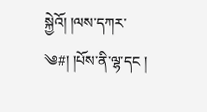སྐྱེའོ། །ལས་དཀར་
༄#། །པོས་ནི་ལྷ་དང །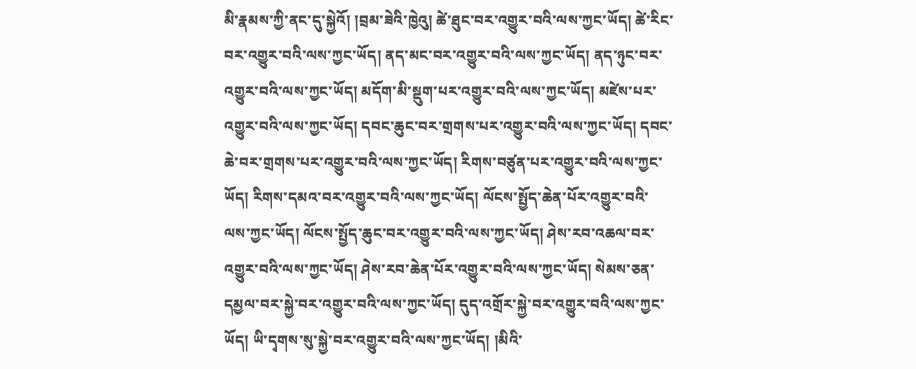མི་རྣམས་ཀྱི་ནང་དུ་སྐྱེའོ། །བྲམ་ཟེའི་ཁྱེའུ། ཚེ་ཐུང་བར་འགྱུར་བའི་ལས་ཀྱང་ཡོད། ཚེ་རིང་བར་འགྱུར་བའི་ལས་ཀྱང་ཡོད། ནད་མང་བར་འགྱུར་བའི་ལས་ཀྱང་ཡོད། ནད་ཉུང་བར་འགྱུར་བའི་ལས་ཀྱང་ཡོད། མདོག་མི་སྡུག་པར་འགྱུར་བའི་ལས་ཀྱང་ཡོད། མཛེས་པར་འགྱུར་བའི་ལས་ཀྱང་ཡོད། དབང་ཆུང་བར་གྲགས་པར་འགྱུར་བའི་ལས་ཀྱང་ཡོད། དབང་ཆེ་བར་གྲགས་པར་འགྱུར་བའི་ལས་ཀྱང་ཡོད། རིགས་བཙུན་པར་འགྱུར་བའི་ལས་ཀྱང་ཡོད། རིགས་དམའ་བར་འགྱུར་བའི་ལས་ཀྱང་ཡོད། ལོངས་སྤྱོད་ཆེན་པོར་འགྱུར་བའི་ལས་ཀྱང་ཡོད། ལོངས་སྤྱོད་ཆུང་བར་འགྱུར་བའི་ལས་ཀྱང་ཡོད། ཤེས་རབ་འཆལ་བར་འགྱུར་བའི་ལས་ཀྱང་ཡོད། ཤེས་རབ་ཆེན་པོར་འགྱུར་བའི་ལས་ཀྱང་ཡོད། སེམས་ཅན་དམྱལ་བར་སྐྱེ་བར་འགྱུར་བའི་ལས་ཀྱང་ཡོད། དུད་འགྲོར་སྐྱེ་བར་འགྱུར་བའི་ལས་ཀྱང་ཡོད། ཡི་དྭགས་སུ་སྐྱེ་བར་འགྱུར་བའི་ལས་ཀྱང་ཡོད། །མིའི་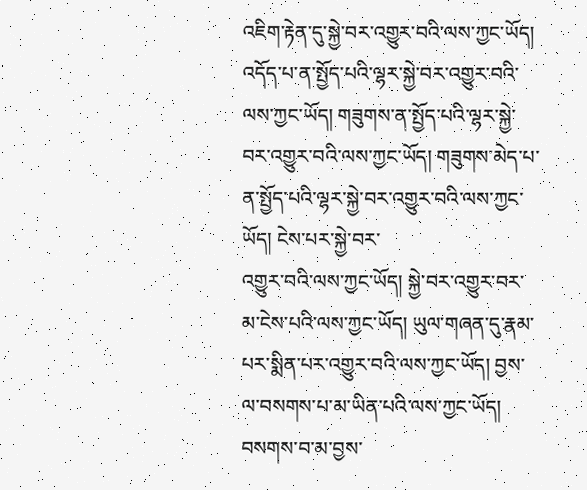འཇིག་རྟེན་དུ་སྐྱེ་བར་འགྱུར་བའི་ལས་ཀྱང་ཡོད། འདོད་པ་ན་སྤྱོད་པའི་ལྷར་སྐྱེ་བར་འགྱུར་བའི་ལས་ཀྱང་ཡོད། གཟུགས་ན་སྤྱོད་པའི་ལྷར་སྐྱེ་བར་འགྱུར་བའི་ལས་ཀྱང་ཡོད། གཟུགས་མེད་པ་ན་སྤྱོད་པའི་ལྷར་སྐྱེ་བར་འགྱུར་བའི་ལས་ཀྱང་ཡོད། ངེས་པར་སྐྱེ་བར་
འགྱུར་བའི་ལས་ཀྱང་ཡོད། སྐྱེ་བར་འགྱུར་བར་མ་ངེས་པའི་ལས་ཀྱང་ཡོད། ཡུལ་གཞན་དུ་རྣམ་པར་སྨིན་པར་འགྱུར་བའི་ལས་ཀྱང་ཡོད། བྱས་ལ་བསགས་པ་མ་ཡིན་པའི་ལས་ཀྱང་ཡོད། བསགས་བ་མ་བྱས་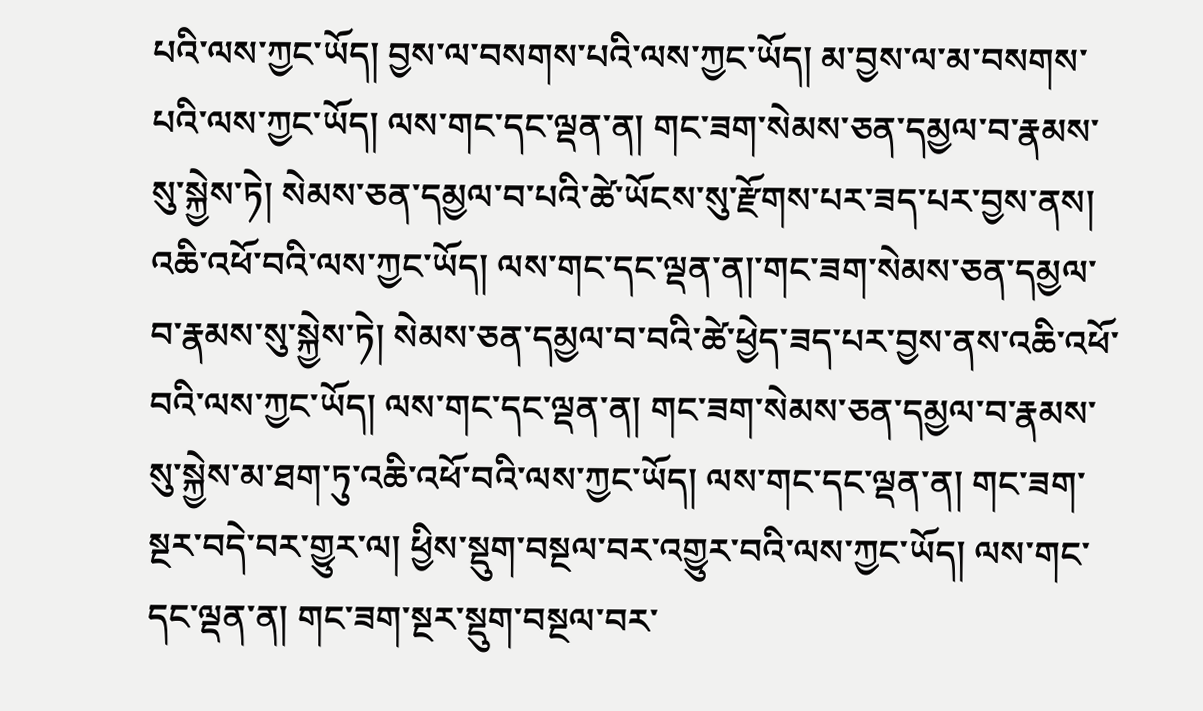པའི་ལས་ཀྱང་ཡོད། བྱས་ལ་བསགས་པའི་ལས་ཀྱང་ཡོད། མ་བྱས་ལ་མ་བསགས་པའི་ལས་ཀྱང་ཡོད། ལས་གང་དང་ལྡན་ན། གང་ཟག་སེམས་ཅན་དམྱལ་བ་རྣམས་སུ་སྐྱེས་ཏེ། སེམས་ཅན་དམྱལ་བ་པའི་ཚེ་ཡོངས་སུ་རྫོགས་པར་ཟད་པར་བྱས་ནས། འཆི་འཕོ་བའི་ལས་ཀྱང་ཡོད། ལས་གང་དང་ལྡན་ན།་གང་ཟག་སེམས་ཅན་དམྱལ་བ་རྣམས་སུ་སྐྱེས་ཏེ། སེམས་ཅན་དམྱལ་བ་བའི་ཚེ་ཕྱེད་ཟད་པར་བྱས་ནས་འཆི་འཕོ་བའི་ལས་ཀྱང་ཡོད། ལས་གང་དང་ལྡན་ན། གང་ཟག་སེམས་ཅན་དམྱལ་བ་རྣམས་སུ་སྐྱེས་མ་ཐག་ཏུ་འཆི་འཕོ་བའི་ལས་ཀྱང་ཡོད། ལས་གང་དང་ལྡན་ན། གང་ཟག་སྔར་བདེ་བར་གྱུར་ལ། ཕྱིས་སྡུག་བསྔལ་བར་འགྱུར་བའི་ལས་ཀྱང་ཡོད། ལས་གང་དང་ལྡན་ན། གང་ཟག་སྔར་སྡུག་བསྔལ་བར་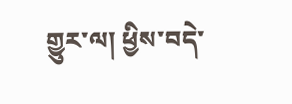གྱུར་ལ། ཕྱིས་བདེ་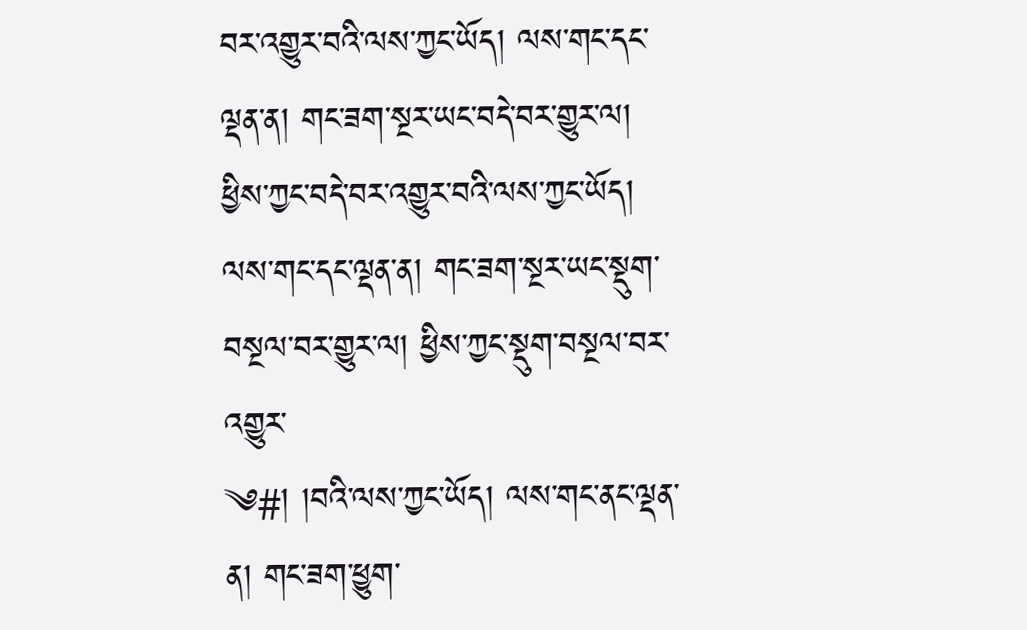བར་འགྱུར་བའི་ལས་ཀྱང་ཡོད། ལས་གང་དང་ལྡན་ན། གང་ཟག་སྔར་ཡང་བདེ་བར་གྱུར་ལ། ཕྱིས་ཀྱང་བདེ་བར་འགྱུར་བའི་ལས་ཀྱང་ཡོད། ལས་གང་དང་ལྡན་ན། གང་ཟག་སྔར་ཡང་སྡུག་བསྔལ་བར་གྱུར་ལ། ཕྱིས་ཀྱང་སྡུག་བསྔལ་བར་འགྱུར་
༄#། །བའི་ལས་ཀྱང་ཡོད། ལས་གང་ནང་ལྡན་ན། གང་ཟག་ཕྱུག་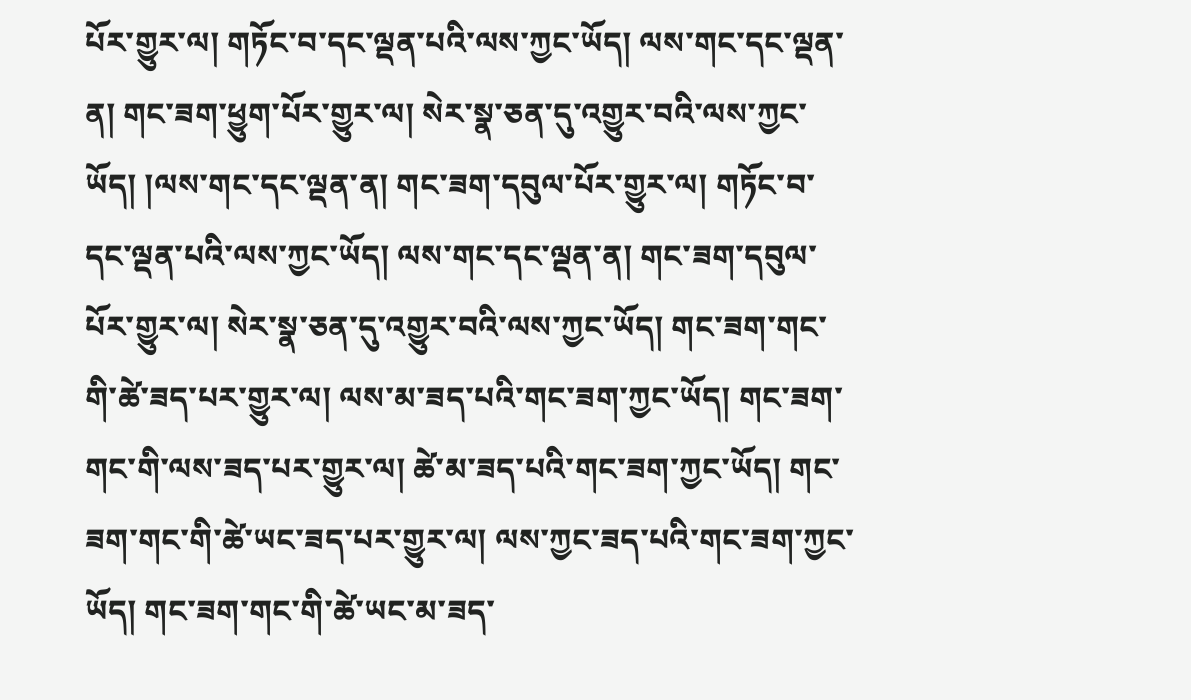པོར་གྱུར་ལ། གཏོང་བ་དང་ལྡན་པའི་ལས་ཀྱང་ཡོད། ལས་གང་དང་ལྡན་ན། གང་ཟག་ཕྱུག་པོར་གྱུར་ལ། སེར་སྣ་ཅན་དུ་འགྱུར་བའི་ལས་ཀྱང་ཡོད། །ལས་གང་དང་ལྡན་ན། གང་ཟག་དབུལ་པོར་གྱུར་ལ། གཏོང་བ་དང་ལྡན་པའི་ལས་ཀྱང་ཡོད། ལས་གང་དང་ལྡན་ན། གང་ཟག་དབུལ་པོར་གྱུར་ལ། སེར་སྣ་ཅན་དུ་འགྱུར་བའི་ལས་ཀྱང་ཡོད། གང་ཟག་གང་གི་ཚེ་ཟད་པར་གྱུར་ལ། ལས་མ་ཟད་པའི་གང་ཟག་ཀྱང་ཡོད། གང་ཟག་གང་གི་ལས་ཟད་པར་གྱུར་ལ། ཚེ་མ་ཟད་པའི་གང་ཟག་ཀྱང་ཡོད། གང་ཟག་གང་གི་ཚེ་ཡང་ཟད་པར་གྱུར་ལ། ལས་ཀྱང་ཟད་པའི་གང་ཟག་ཀྱང་ཡོད། གང་ཟག་གང་གི་ཚེ་ཡང་མ་ཟད་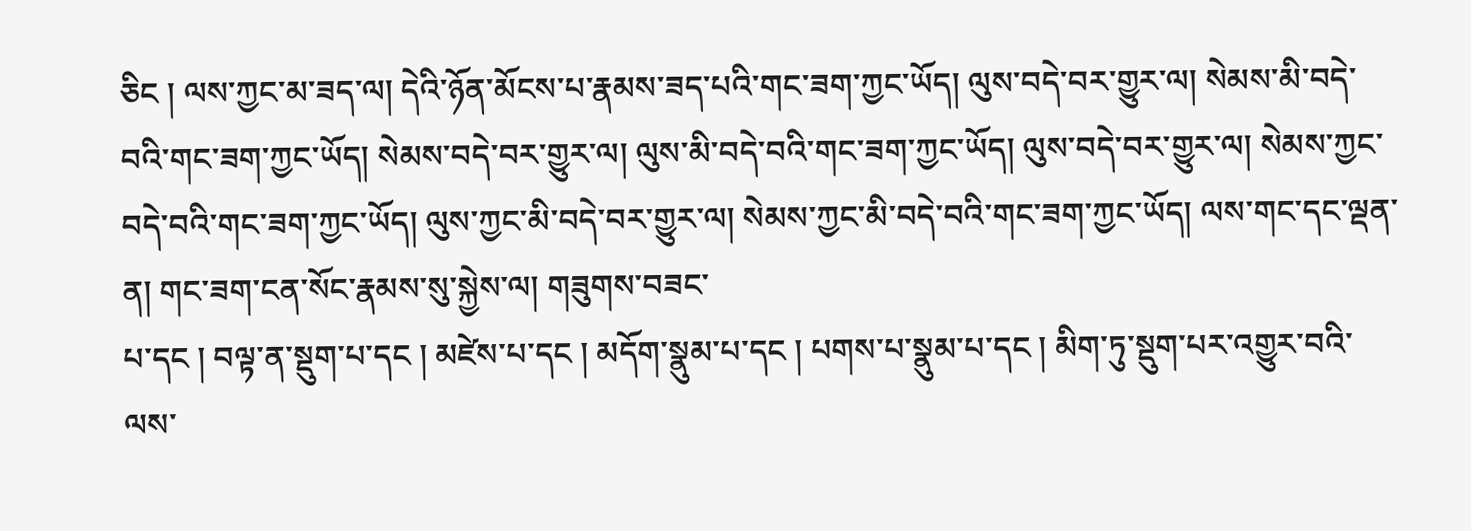ཅིང ། ལས་ཀྱང་མ་ཟད་ལ། དེའི་ཉོན་མོངས་པ་རྣམས་ཟད་པའི་གང་ཟག་ཀྱང་ཡོད། ལུས་བདེ་བར་གྱུར་ལ། སེམས་མི་བདེ་བའི་གང་ཟག་ཀྱང་ཡོད། སེམས་བདེ་བར་གྱུར་ལ། ལུས་མི་བདེ་བའི་གང་ཟག་ཀྱང་ཡོད། ལུས་བདེ་བར་གྱུར་ལ། སེམས་ཀྱང་བདེ་བའི་གང་ཟག་ཀྱང་ཡོད། ལུས་ཀྱང་མི་བདེ་བར་གྱུར་ལ། སེམས་ཀྱང་མི་བདེ་བའི་གང་ཟག་ཀྱང་ཡོད། ལས་གང་དང་ལྡན་ན། གང་ཟག་ངན་སོང་རྣམས་སུ་སྐྱེས་ལ། གཟུགས་བཟང་
པ་དང ། བལྟ་ན་སྡུག་པ་དང ། མཛེས་པ་དང ། མདོག་སྣུམ་པ་དང ། པགས་པ་སྣུམ་པ་དང ། མིག་ཏུ་སྡུག་པར་འགྱུར་བའི་ལས་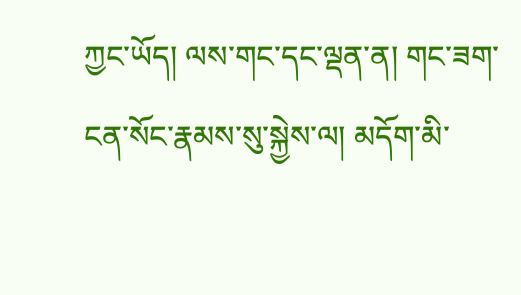ཀྱང་ཡོད། ལས་གང་དང་ལྡན་ན། གང་ཟག་ངན་སོང་རྣམས་སུ་སྐྱེས་ལ། མདོག་མི་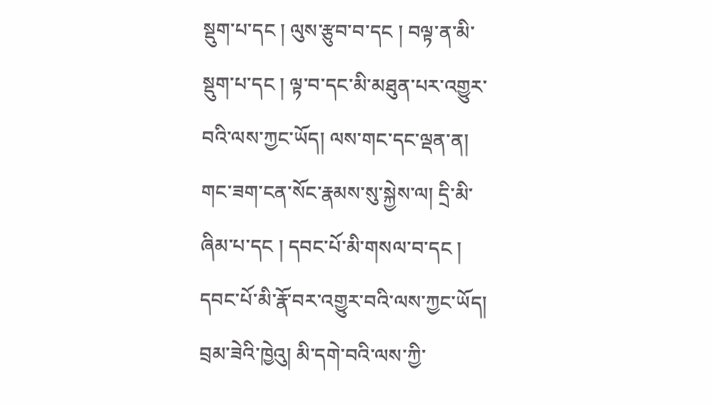སྡུག་པ་དང ། ལུས་རྩུབ་བ་དང ། བལྟ་ན་མི་སྡུག་པ་དང ། ལྟ་བ་དང་མི་མཐུན་པར་འགྱུར་བའི་ལས་ཀྱང་ཡོད། ལས་གང་དང་ལྡན་ན། གང་ཟག་ངན་སོང་རྣམས་སུ་སྐྱེས་ལ། དྲི་མི་ཞིམ་པ་དང ། དབང་པོ་མི་གསལ་བ་དང ། དབང་པོ་མི་རྣོ་བར་འགྱུར་བའི་ལས་ཀྱང་ཡོད། བྲམ་ཟེའི་ཁྱེའུ། མི་དགེ་བའི་ལས་ཀྱི་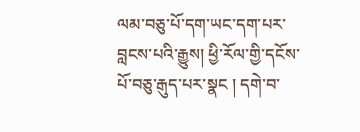ལམ་བཅུ་པོ་དག་ཡང་དག་པར་བླངས་པའི་རྒྱུས། ཕྱི་རོལ་གྱི་དངོས་པོ་བཅུ་རྒུད་པར་སྣང ། དགེ་བ་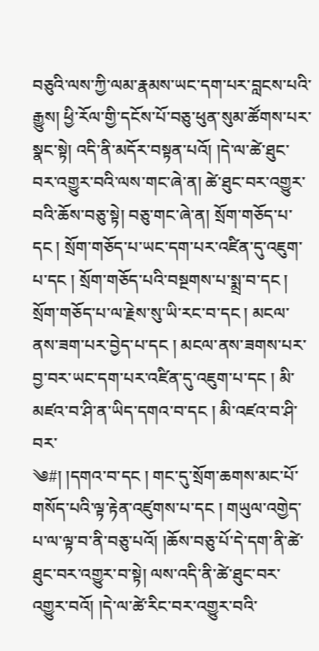བཅུའི་ལས་ཀྱི་ལམ་རྣམས་ཡང་དག་པར་བླངས་པའི་རྒྱུས། ཕྱི་རོལ་གྱི་དངོས་པོ་བཅུ་ཕུན་སུམ་ཚོགས་པར་སྣང་སྟེ། འདི་ནི་མདོར་བསྟན་པའོ། །དེ་ལ་ཚེ་ཐུང་བར་འགྱུར་བའི་ལས་གང་ཞེ་ན། ཚེ་ཐུང་བར་འགྱུར་བའི་ཆོས་བཅུ་སྟེ། བཅུ་གང་ཞེ་ན། སྲོག་གཅོད་པ་དང ། སྲོག་གཅོད་པ་ཡང་དག་པར་འཛིན་དུ་འཇུག་པ་དང ། སྲོག་གཅོད་པའི་བསྔགས་པ་སྨྲ་བ་དང ། སྲོག་གཅོད་པ་ལ་རྗེས་སུ་ཡི་རང་བ་དང ། མངལ་ནས་ཟག་པར་བྱེད་པ་དང ། མངལ་ནས་ཟགས་པར་བྱ་བར་ཡང་དག་པར་འཛིན་དུ་འཇུག་པ་དང ། མི་མཛའ་བ་ཤི་ན་ཡིད་དགའ་བ་དང ། མི་འཛའ་བ་ཤི་བར་
༄#། །དགའ་བ་དང ། གང་དུ་སྲོག་ཆགས་མང་པོ་གསོད་པའི་ལྟ་རྟེན་འཛུགས་པ་དང ། གཡུལ་འགྱེད་པ་ལ་ལྟ་བ་ནི་བཅུ་པའོ། །ཆོས་བཅུ་པོ་དེ་དག་ནི་ཚེ་ཐུང་བར་འགྱུར་བ་སྟེ། ལས་འདི་ནི་ཚེ་ཐུང་བར་འགྱུར་བའོ། །དེ་ལ་ཚེ་རིང་བར་འགྱུར་བའི་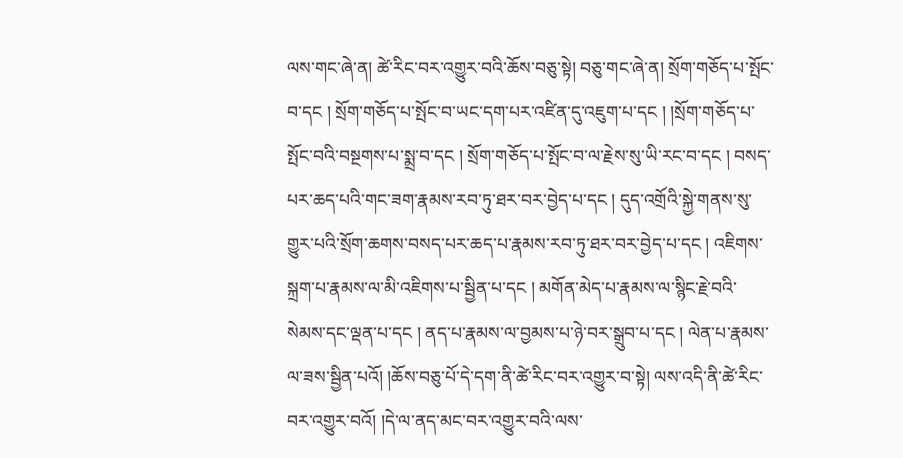ལས་གང་ཞེ་ན། ཚེ་རིང་བར་འགྱུར་བའི་ཆོས་བཅུ་སྟེ། བཅུ་གང་ཞེ་ན། སྲོག་གཅོད་པ་སྤོང་བ་དང ། སྲོག་གཅོད་པ་སྤོང་བ་ཡང་དག་པར་འཛིན་དུ་འཇུག་པ་དང ། །སྲོག་གཅོད་པ་སྤོང་བའི་བསྔགས་པ་སྨྲ་བ་དང ། སྲོག་གཅོད་པ་སྤོང་བ་ལ་རྗེས་སུ་ཡི་རང་བ་དང ། བསད་པར་ཆད་པའི་གང་ཟག་རྣམས་རབ་ཏུ་ཐར་བར་བྱེད་པ་དང ། དུད་འགྲོའི་སྐྱེ་གནས་སུ་གྱུར་པའི་སྲོག་ཆགས་བསད་པར་ཆད་པ་རྣམས་རབ་ཏུ་ཐར་བར་བྱེད་པ་དང ། འཇིགས་སྐྲག་པ་རྣམས་ལ་མི་འཇིགས་པ་སྦྱིན་པ་དང ། མགོན་མེད་པ་རྣམས་ལ་སྙིང་རྗེ་བའི་སེམས་དང་ལྡན་པ་དང ། ནད་པ་རྣམས་ལ་བྱམས་པ་ཉེ་བར་སྒྲུབ་པ་དང ། ལེན་པ་རྣམས་ལ་ཟས་སྦྱིན་པའོ། །ཆོས་བཅུ་པོ་དེ་དག་ནི་ཚེ་རིང་བར་འགྱུར་བ་སྟེ། ལས་འདི་ནི་ཚེ་རིང་བར་འགྱུར་བའོ། །དེ་ལ་ནད་མང་བར་འགྱུར་བའི་ལས་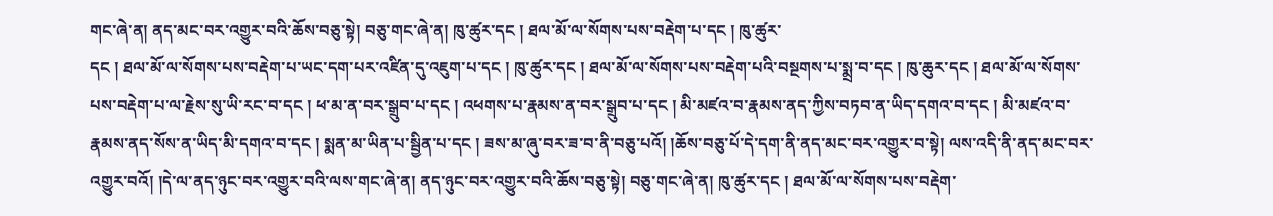གང་ཞེ་ན། ནད་མང་བར་འགྱུར་བའི་ཆོས་བཅུ་སྟེ། བཅུ་གང་ཞེ་ན། ཁུ་ཚུར་དང ། ཐལ་མོ་ལ་སོགས་པས་བརྡེག་པ་དང ། ཁུ་ཚུར་
དང ། ཐལ་མོ་ལ་སོགས་པས་བརྡེག་པ་ཡང་དག་པར་འཛིན་དུ་འཇུག་པ་དང ། ཁུ་ཚུར་དང ། ཐལ་མོ་ལ་སོགས་པས་བརྡེག་པའི་བསྔགས་པ་སྨྲ་བ་དང ། ཁུ་ཆུར་དང ། ཐལ་མོ་ལ་སོགས་པས་བརྡེག་པ་ལ་རྗེས་སུ་ཡི་རང་བ་དང ། ཕ་མ་ན་བར་སྒྲུབ་པ་དང ། འཕགས་པ་རྣམས་ན་བར་སྒྲུབ་པ་དང ། མི་མཛའ་བ་རྣམས་ནད་ཀྱིས་བཏབ་ན་ཡིད་དགའ་བ་དང ། མི་མཛའ་བ་རྣམས་ནད་སོས་ན་ཡིད་མི་དགའ་བ་དང ། སྨན་མ་ཡིན་པ་སྦྱིན་པ་དང ། ཟས་མ་ཞུ་བར་ཟ་བ་ནི་བཅུ་པའོ། །ཆོས་བཅུ་པོ་དེ་དག་ནི་ནད་མང་བར་འགྱུར་བ་སྟེ། ལས་འདི་ནི་ནད་མང་བར་འགྱུར་བའོ། །དེ་ལ་ནད་ཉུང་བར་འགྱུར་བའི་ལས་གང་ཞེ་ན། ནད་ཉུང་བར་འགྱུར་བའི་ཆོས་བཅུ་སྟེ། བཅུ་གང་ཞེ་ན། ཁུ་ཚུར་དང ། ཐལ་མོ་ལ་སོགས་པས་བརྡེག་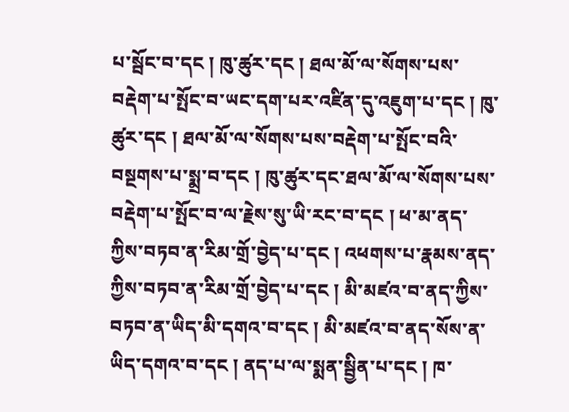པ་སྦོང་བ་དང ། ཁུ་ཚུར་དང ། ཐལ་མོ་ལ་སོགས་པས་བརྡེག་པ་སྤོང་བ་ཡང་དག་པར་འཛིན་དུ་འཇུག་པ་དང ། ཁུ་ཚུར་དང ། ཐལ་མོ་ལ་སོགས་པས་བརྡེག་པ་སྤོང་བའི་བསྔགས་པ་སྨྲ་བ་དང ། ཁུ་ཚུར་དང་ཐལ་མོ་ལ་སོགས་པས་བརྡེག་པ་སྤོང་བ་ལ་རྗེས་སུ་ཡི་རང་བ་དང ། ཕ་མ་ནད་ཀྱིས་བཏབ་ན་རིམ་གྲོ་བྱེད་པ་དང ། འཕགས་པ་རྣམས་ནད་ཀྱིས་བཏབ་ན་རིམ་གྲོ་བྱེད་པ་དང ། མི་མཛའ་བ་ནད་ཀྱིས་བཏབ་ན་ཡིད་མི་དགའ་བ་དང ། མི་མཛའ་བ་ནད་སོས་ན་ཡིད་དགའ་བ་དང ། ནད་པ་ལ་སྨན་སྦྱིན་པ་དང ། ཁ་